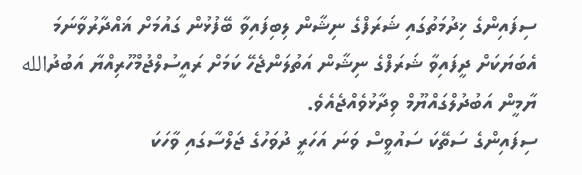ސިފައިންގެ ޚިދުމަތުގައި ޝަރަފްގެ ނިޝާން ލިބިފައިވާ ބޭފުޅުން ގައުމަށް ޣައްދާރުވާނަމަ އެބަޔަކަށް ދީފައިވާ ޝަރަފްގެ ނިޝާން އަތުލަންޖެހޭ ކަމަށް ރައީސުލްޖުމްހޫރިއްޔާ އަބުދުالله ޔާމީން އަބުދުލްގައްޔޫމް ވިދާޅުވެއްޖެއެވެ.
ސިފައިންގެ ސަތޭކަ ސައުވީސް ވަނަ އަހަރީ ދުވަހުގެ ޖަލްސާގައި ވާހަކަ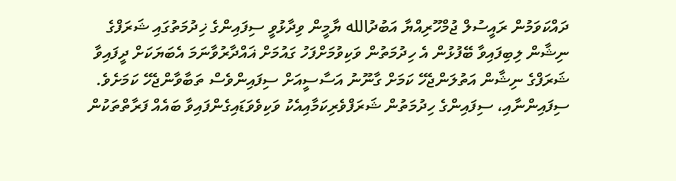ދައްކަވަމުން ރައީސުލް ޖުމްހޫރިއްޔާ އަބުދުالله ޔާމީން ވިދާޅުވީ ސިފައިންގެ ޚިދުމަތުގައި ޝަރަފްގެ ނިޝާން ލިބިފައިވާ ބޭފުޅުން އެ ހިދުމަތުން ވަކިވުމަށްފަހު ގައުމަށް ޣައްދާރުވާނަމަ އެބަޔަކަށް ދީފައިވާ ޝަރަފްގެ ނިޝާން އަތުލަންޖެހޭ ކަމަށް ގާނޫނު އަސާސީއަށް ސިފައިންވެސް ތަބާވާންޖެހޭ ކަމަށެވެ.
ސިފައިންނާއި، ސިފައިންގެ ހިދުމަތުން ޝަރަފްވެރިކަމާއިއެކު ވަކިވެވަޑައިގެންފައިވާ ބައެއް ފަރާތްތަކުން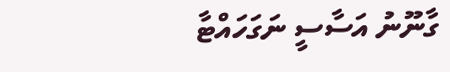ގާނޫނު އަސާސީ ނަގަހައްޓާ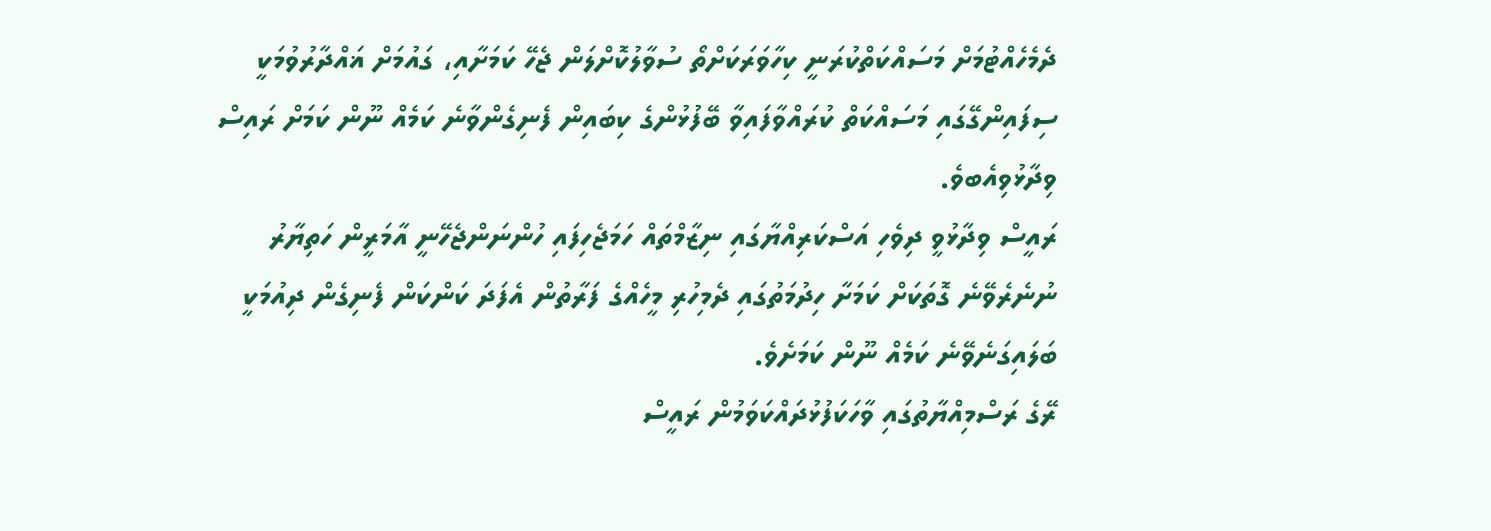ދެމެހެއްޓުމަށް މަސައްކަތްކުރަނީ ކިހާވަރަކަށްތޯ ސުވާލުކޮށްލަން ޖެހޭ ކަމަށާއި، ގައުމަށް ޣައްދާރުވުމަކީ ސިފައިންގޭގައި މަސައްކަތް ކުރައްވާފައިވާ ބޭފުޅުންގެ ކިބައިން ފެނިގެންވާނެ ކަމެއް ނޫން ކަމަށް ރައިސް ވިދާޅުވިއެބވެ.
ރައީސް ވިދާޅުވީ ދިވެހި އަސްކަރިއްޔާގައި ނިޒާމްތައް ހަމަޖެހިފައި ހުންނަންޖެހޭނީ އާމަރީން ހަތިޔާރު ނުނެރެވޭނެ ގޮތަކަށް ކަމަށާ ހިދުމަތުގައި ދެމިހުރި މީހެއްގެ ފަރާތުން އެފަދަ ކަންކަން ފެނިގެން ދިއުމަކީ ބަލައިގަނެވޭނެ ކަމެއް ނޫން ކަމަށެވެ.
ރޭގެ ރަސްމިއްޔާތުގައި ވާހަކަފުޅުދައްކަވަމުން ރައީސް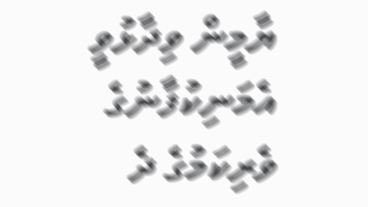ޔާމީން ވިދާޅުވީ އެމަނިކުފާނުގެ ވެރިކަމުގެ ދެ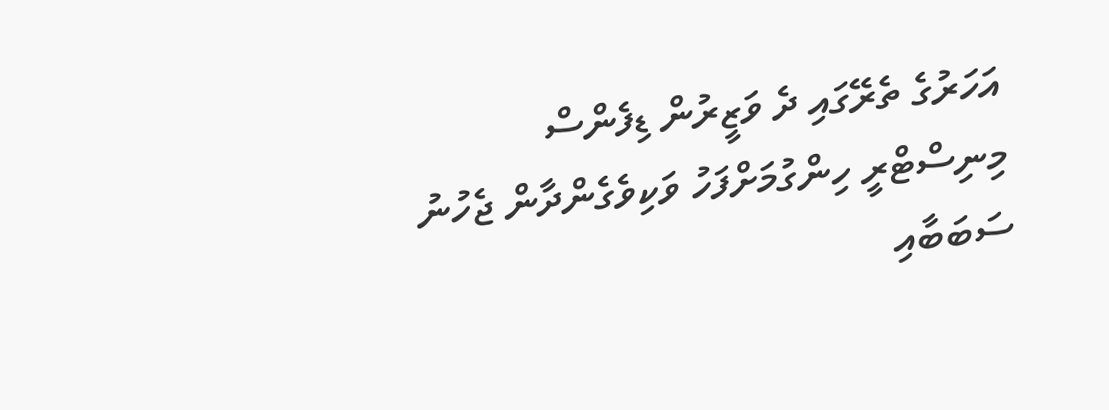އަހަރުގެ ތެރޭގައި ދެ ވަޒީރުން ޑިފެންސް މިނިސްޓްރީ ހިންގުމަށްފަހު ވަކިވެގެންދާން ޖެހުނު ސަބަބާއި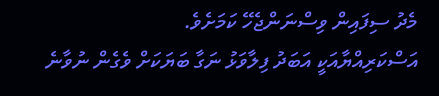މެދު ސިފައިން ވިސްނަންޖެހޭ ކަމަށެވެ.
އަސްކަރިއްޔާއަކީ އަބަދު ފިލާވަޅު ނަގާ ބަޔަކަށް ވެގެން ނުވާނެ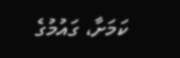ކަމަށާ، ގައުމުގެ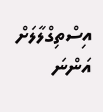އިސްތިގްލާލަށް އަންނަ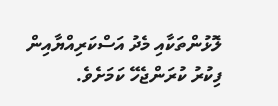ލޮޅުންތަކާއި މެދު އަސްކަރިއްޔާއިން ފިކުރު ކުރަންޖެހޭ ކަމަށެވެ.